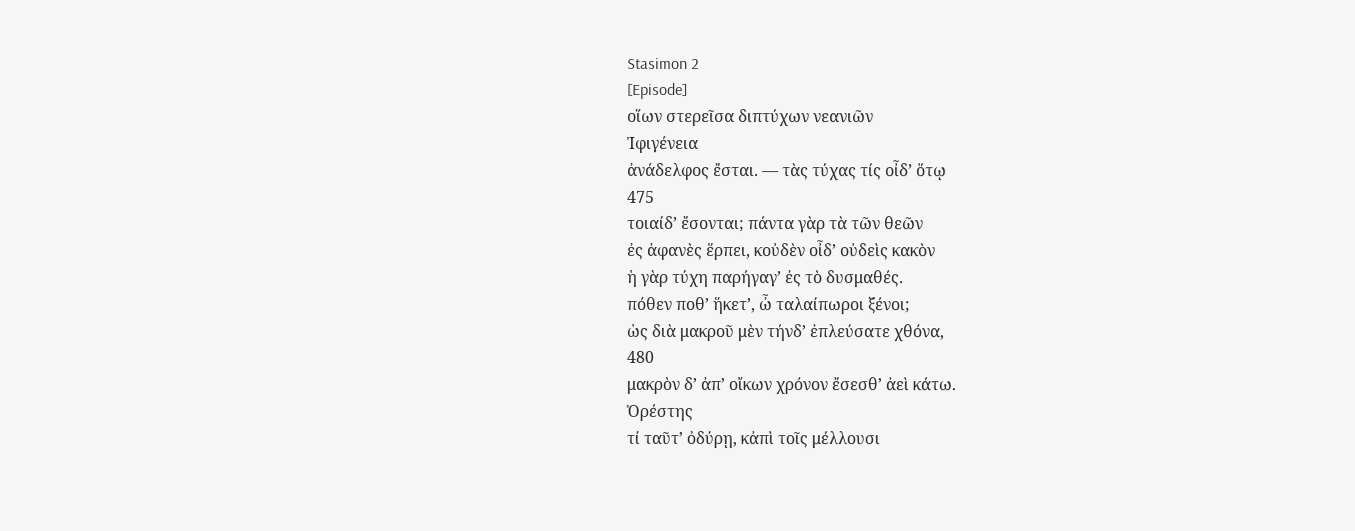Stasimon 2
[Episode]
οἵων στερεῖσα διπτύχων νεανιῶν
Ἰφιγένεια
ἀνάδελφος ἔσται. — τὰς τύχας τίς οἶδʼ ὅτῳ
475
τοιαίδʼ ἔσονται; πάντα γὰρ τὰ τῶν θεῶν
ἐς ἀφανὲς ἕρπει, κοὐδὲν οἶδʼ οὐδεὶς κακὸν
ἡ γὰρ τύχη παρήγαγʼ ἐς τὸ δυσμαθές.
πόθεν ποθʼ ἥκετʼ, ὦ ταλαίπωροι ξένοι;
ὡς διὰ μακροῦ μὲν τήνδʼ ἐπλεύσατε χθόνα,
480
μακρὸν δʼ ἀπʼ οἴκων χρόνον ἔσεσθʼ ἀεὶ κάτω.
Ὀρέστης
τί ταῦτʼ ὀδύρῃ, κἀπὶ τοῖς μέλλουσι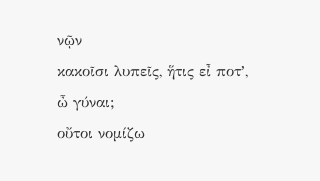νῷν
κακοῖσι λυπεῖς, ἥτις εἶ ποτʼ, ὦ γύναι;
οὔτοι νομίζω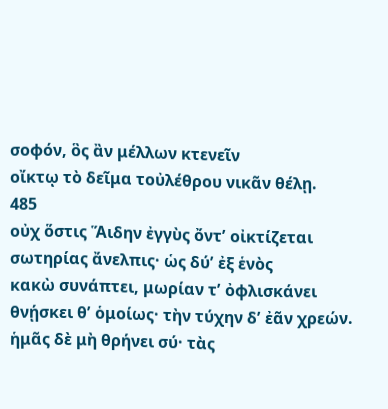σοφόν, ὃς ἂν μέλλων κτενεῖν
οἴκτῳ τὸ δεῖμα τοὐλέθρου νικᾶν θέλῃ.
485
οὐχ ὅστις Ἅιδην ἐγγὺς ὄντʼ οἰκτίζεται
σωτηρίας ἄνελπις· ὡς δύʼ ἐξ ἑνὸς
κακὼ συνάπτει, μωρίαν τʼ ὀφλισκάνει
θνῄσκει θʼ ὁμοίως· τὴν τύχην δʼ ἐᾶν χρεών.
ἡμᾶς δὲ μὴ θρήνει σύ· τὰς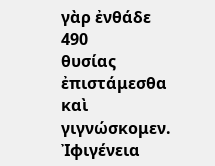γὰρ ἐνθάδε
490
θυσίας ἐπιστάμεσθα καὶ γιγνώσκομεν.
Ἰφιγένεια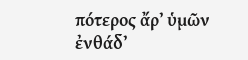πότερος ἄρʼ ὑμῶν ἐνθάδʼ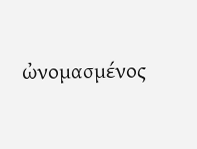ὠνομασμένος